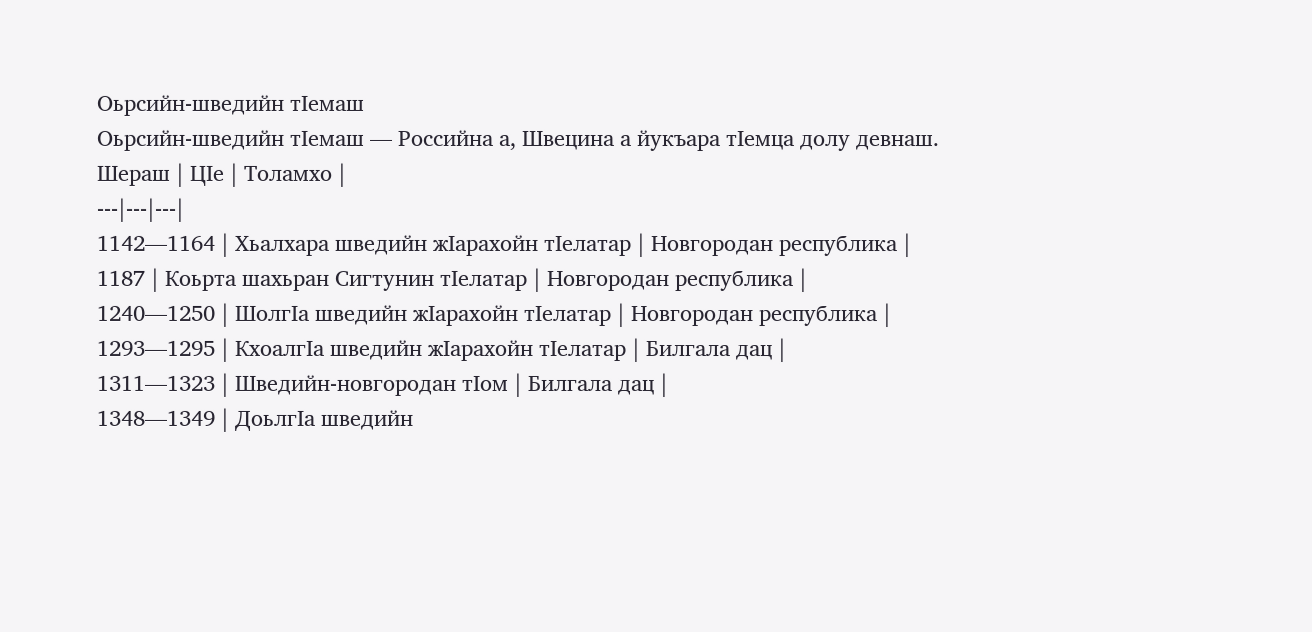Оьрсийн-шведийн тӀемаш
Оьрсийн-шведийн тӀемаш — Российна а, Швецина а йукъара тӀемца долу девнаш.
Шераш | ЦӀе | Толамхо |
---|---|---|
1142—1164 | Хьалхара шведийн жӀарахойн тӀелатар | Новгородан республика |
1187 | Коьрта шахьран Сигтунин тӀелатар | Новгородан республика |
1240—1250 | ШолгӀа шведийн жӀарахойн тӀелатар | Новгородан республика |
1293—1295 | КхоалгӀа шведийн жӀарахойн тӀелатар | Билгала дац |
1311—1323 | Шведийн-новгородан тӀом | Билгала дац |
1348—1349 | ДоьлгӀа шведийн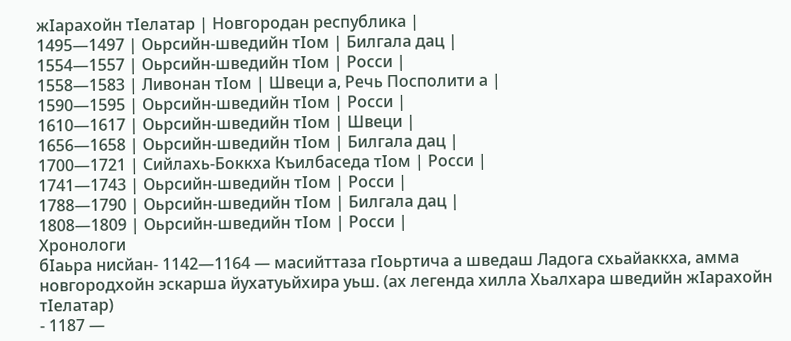жӀарахойн тӀелатар | Новгородан республика |
1495—1497 | Оьрсийн-шведийн тӀом | Билгала дац |
1554—1557 | Оьрсийн-шведийн тӀом | Росси |
1558—1583 | Ливонан тӀом | Швеци а, Речь Посполити а |
1590—1595 | Оьрсийн-шведийн тӀом | Росси |
1610—1617 | Оьрсийн-шведийн тӀом | Швеци |
1656—1658 | Оьрсийн-шведийн тӀом | Билгала дац |
1700—1721 | Сийлахь-Боккха Къилбаседа тӀом | Росси |
1741—1743 | Оьрсийн-шведийн тӀом | Росси |
1788—1790 | Оьрсийн-шведийн тӀом | Билгала дац |
1808—1809 | Оьрсийн-шведийн тӀом | Росси |
Хронологи
бӀаьра нисйан- 1142—1164 — масийттаза гӀоьртича а шведаш Ладога схьайаккха, амма новгородхойн эскарша йухатуьйхира уьш. (ах легенда хилла Хьалхара шведийн жӀарахойн тӀелатар)
- 1187 —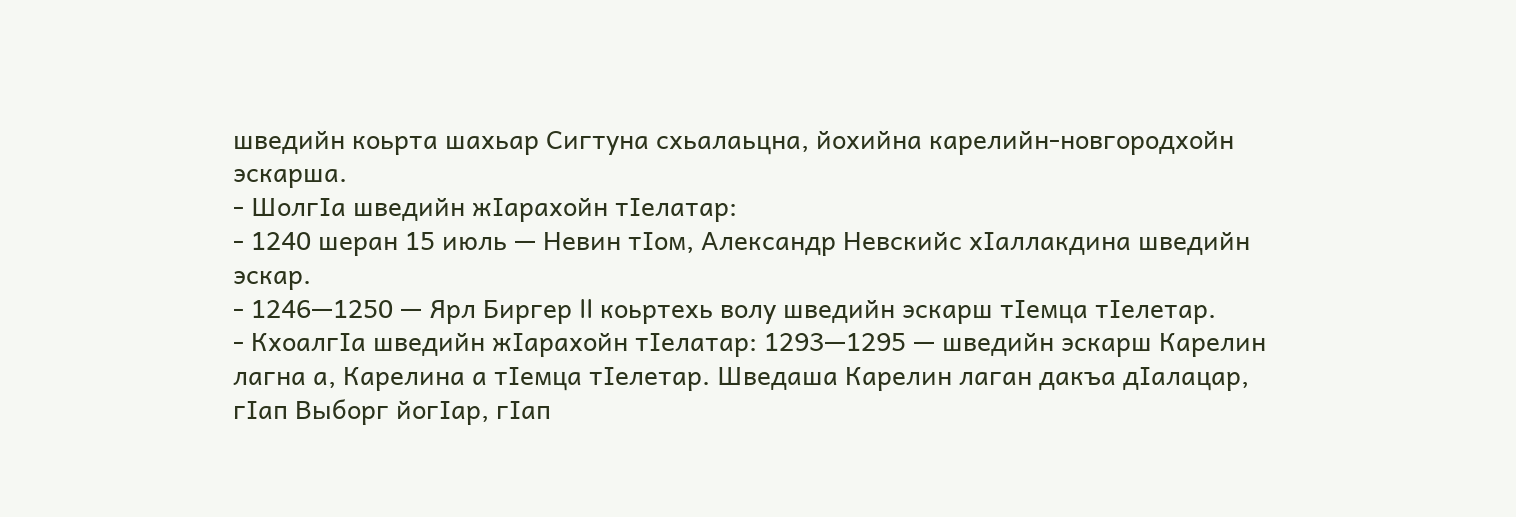шведийн коьрта шахьар Сигтуна схьалаьцна, йохийна карелийн-новгородхойн эскарша.
- ШолгӀа шведийн жӀарахойн тӀелатар:
- 1240 шеран 15 июль — Невин тӀом, Александр Невскийс хӀаллакдина шведийн эскар.
- 1246—1250 — Ярл Биргер II коьртехь волу шведийн эскарш тӀемца тӀелетар.
- КхоалгӀа шведийн жӀарахойн тӀелатар: 1293—1295 — шведийн эскарш Карелин лагна а, Карелина а тӀемца тӀелетар. Шведаша Карелин лаган дакъа дӀалацар, гӀап Выборг йогӀар, гӀап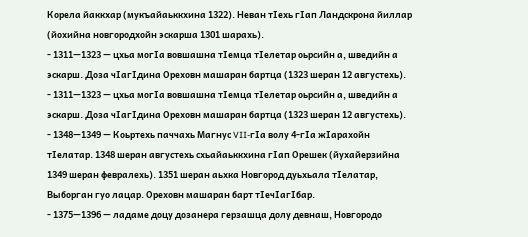Корела йаккхар (мукъайаьккхина 1322). Неван тӀехь гӀап Ландскрона йиллар (йохийна новгородхойн эскарша 1301 шарахь).
- 1311—1323 — цхьа могӀа вовшашна тӀемца тӀелетар оьрсийн а, шведийн а эскарш. Доза чӀагӀдина Ореховн машаран бартца (1323 шеран 12 августехь).
- 1311—1323 — цхьа могӀа вовшашна тӀемца тӀелетар оьрсийн а, шведийн а эскарш. Доза чӀагӀдина Ореховн машаран бартца (1323 шеран 12 августехь).
- 1348—1349 — Коьртехь паччахь Магнус VII-гӀа волу 4-гӀа жӀарахойн тӀелатар. 1348 шеран августехь схьайаьккхина гӀап Орешек (йухайерзийна 1349 шеран февралехь). 1351 шеран аьхка Новгород дуьхьала тӀелатар, Выборган гуо лацар. Ореховн машаран барт тӀечӀагӀбар.
- 1375—1396 — ладаме доцу дозанера герзашца долу девнаш, Новгородо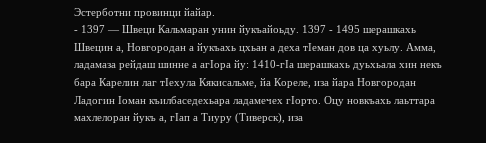Эстерботни провинци йайар.
- 1397 — Швеци Кальмаран унин йукъайоьду. 1397 - 1495 шерашкахь Швецин а, Новгородан а йукъахь цхьан а деха тӀеман дов ца хуьлу. Амма, ладамаза рейдаш шинне а агӀора йу: 1410-гӀа шерашкахь дуьхьала хин некъ бара Карелин лаг тӀехула Кякисальме, йа Кореле, иза йара Новгородан Ладогин Ӏоман къилбаседехьара ладамечех гӀорто. Оцу новкъахь лаьттара махлелоран йукъ а, гӀап а Тиуру (Тиверск), иза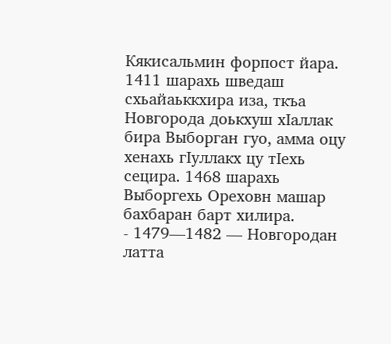Кякисальмин форпост йара. 1411 шарахь шведаш схьайаьккхира иза, ткъа Новгорода доькхуш хӀаллак бира Выборган гуо, амма оцу хенахь гӀуллакх цу тӀехь сецира. 1468 шарахь Выборгехь Ореховн машар бахбаран барт хилира.
- 1479—1482 — Новгородан латта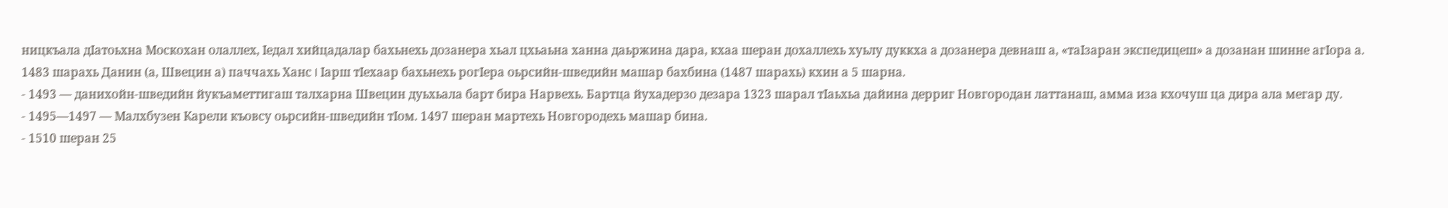ницкъала дӀатоьхна Москохан олаллех, Ӏедал хийцадалар бахьнехь дозанера хьал цхьаьна ханна даьржина дара, кхаа шеран дохаллехь хуьлу дуккха а дозанера девнаш а, «таӀзаран экспедицеш» а дозанан шинне агӀора а. 1483 шарахь Данин (а, Швецин а) паччахь Ханс I Ӏарш тӀехаар бахьнехь рогӀера оьрсийн-шведийн машар бахбина (1487 шарахь) кхин а 5 шарна.
- 1493 — данихойн-шведийн йукъаметтигаш талхарна Швецин дуьхьала барт бира Нарвехь. Бартца йухадерзо дезара 1323 шарал тӀаьхьа дайина дерриг Новгородан латтанаш, амма иза кхочуш ца дира ала мегар ду.
- 1495—1497 — Малхбузен Карели къовсу оьрсийн-шведийн тӀом. 1497 шеран мартехь Новгородехь машар бина.
- 1510 шеран 25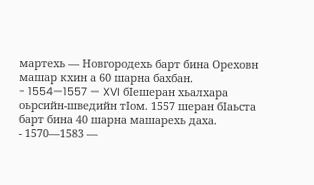мартехь — Новгородехь барт бина Ореховн машар кхин а 60 шарна бахбан.
- 1554—1557 — XVI бӀешеран хьалхара оьрсийн-шведийн тӀом. 1557 шеран бӀаьста барт бина 40 шарна машарехь даха.
- 1570—1583 —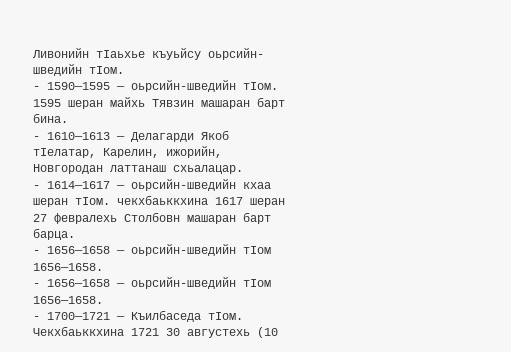Ливонийн тӀаьхье къуьйсу оьрсийн-шведийн тӀом.
- 1590—1595 — оьрсийн-шведийн тӀом. 1595 шеран майхь Тявзин машаран барт бина.
- 1610—1613 — Делагарди Якоб тӀелатар, Карелин, ижорийн, Новгородан латтанаш схьалацар.
- 1614—1617 — оьрсийн-шведийн кхаа шеран тӀом. чекхбаьккхина 1617 шеран 27 февралехь Столбовн машаран барт барца.
- 1656—1658 — оьрсийн-шведийн тӀом 1656—1658.
- 1656—1658 — оьрсийн-шведийн тӀом 1656—1658.
- 1700—1721 — Къилбаседа тӀом. Чекхбаьккхина 1721 30 августехь (10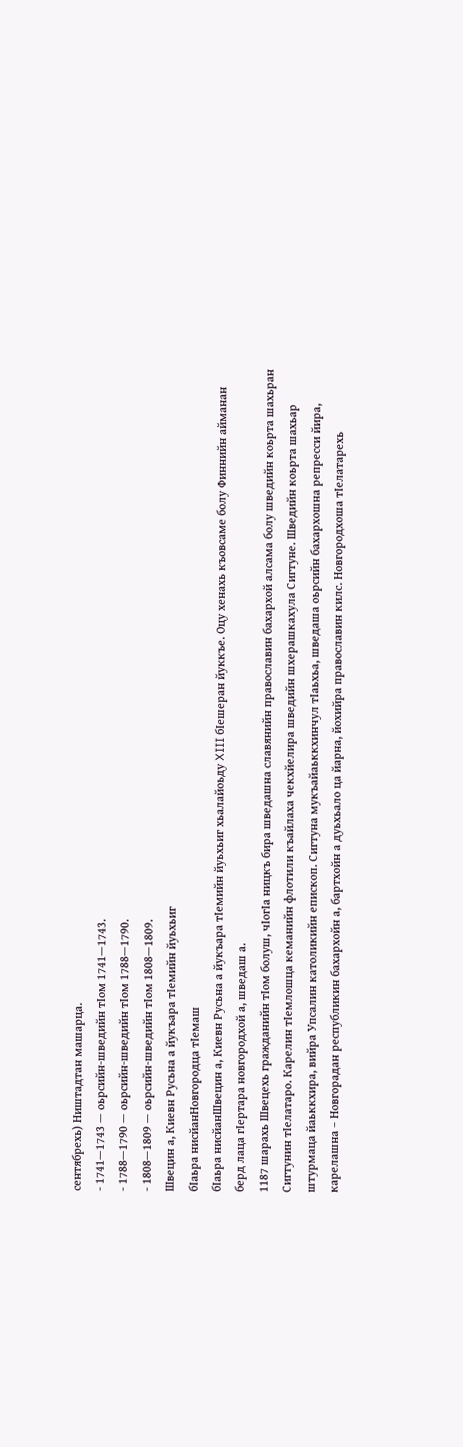сентябрехь) Ништадтан машарца.
- 1741—1743 — оьрсийн-шведийн тӀом 1741—1743.
- 1788—1790 — оьрсийн-шведийн тӀом 1788—1790.
- 1808—1809 — оьрсийн-шведийн тӀом 1808—1809.
Швецин а, Киевн Русьна а йукъара тӀемийн йуьхьиг
бӀаьра нисйанНовгородца тӀемаш
бӀаьра нисйанШвецин а, Киевн Русьна а йукъара тӀемийн йуьхьиг хьалайоьду XIII бӀешеран йуккъе. Оцу хенахь къовсаме болу Финнийн айманан берд лаца гӀертара новгородхой а, шведаш а.
1187 шарахь Швецехь гражданийн тӀом болуш, чӀогӀа ницкъ бира шведашна славянийн православин бахархой алсама болу шведийн коьрта шахьран Сигтунин тӀелатаро. Карелин тӀемлошца кеманийн флотили къайлаха чекхйелира шведийн шхерашкахула Сигтуне. Шведийн коьрта шахьар штурмаца йаьккхира, вийра Упсалин католикийн епископ. Сигтуна мукъайаьккхинчул тӀаьхьа, шведаша оьрсийн бахархошна репресси йира, карелашна – Новгорадан республикин бахархойн а, бартхойн а дуьхьало ца йарна, йохийра православин килс. Новгородхоша тӀелатарехь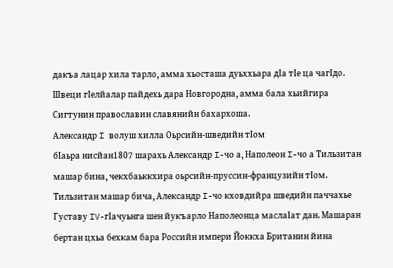дакъа лацар хила тарло, амма хьосташа дуьххьара дӀа тӀе ца чагӀдо. Швеци гӀелйалар пайдехь дара Новгородна, амма бала хьийгира Сигтунин православин славянийн бахархоша.
Александр I волуш хилла Оьрсийн-шведийн тӀом
бӀаьра нисйан1807 шарахь Александр I-чо а, Наполеон I-чо а Тильзитан машар бина, чекхбаьккхира оьрсийн-пруссин-французийн тӀом. Тильзитан машар бича, Александр I-чо кховдийра шведийн паччахье Густаву IV-гӀачуьнга шен йукъарло Наполеонца маслаӀат дан. Машаран бертан цхьа бехкам бара Российн импери Йоккха Британин йина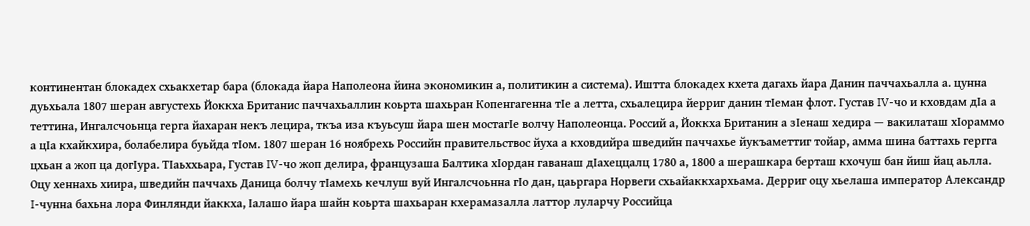континентан блокадех схьакхетар бара (блокада йара Наполеона йина экономикин а, политикин а система). Иштта блокадех кхета дагахь йара Данин паччахьалла а. цунна дуьхьала 1807 шеран августехь Йоккха Британис паччахьаллин коьрта шахьран Копенгагенна тӀе а летта, схьалецира йерриг данин тӀеман флот. Густав IV-чо и кховдам дӀа а теттина, Ингалсчоьнца герга йахаран некъ лецира, ткъа иза къуьсуш йара шен мостагӀе волчу Наполеонца. Россий а, Йоккха Британин а зӀенаш хедира — вакилаташ хӀораммо а цӀа кхайкхира, болабелира буьйда тӀом. 1807 шеран 16 ноябрехь Российн правительствос йуха а кховдийра шведийн паччахье йукъаметтиг тойар, амма шина баттахь гергга цхьан а жоп ца догӀура. ТӀаьххьара, Густав IV-чо жоп делира, французаша Балтика хӀордан гаванаш дӀахеццалц 1780 а, 1800 а шерашкара берташ кхочуш бан йиш йац аьлла. Оцу хеннахь хиира, шведийн паччахь Даница болчу тӀамехь кечлуш вуй Ингалсчоьнна гӀо дан, цаьргара Норвеги схьайаккхархьама. Дерриг оцу хьелаша император Александр I-чунна бахьна лора Финлянди йаккха, Ӏалашо йара шайн коьрта шахьаран кхерамазалла латтор луларчу Российца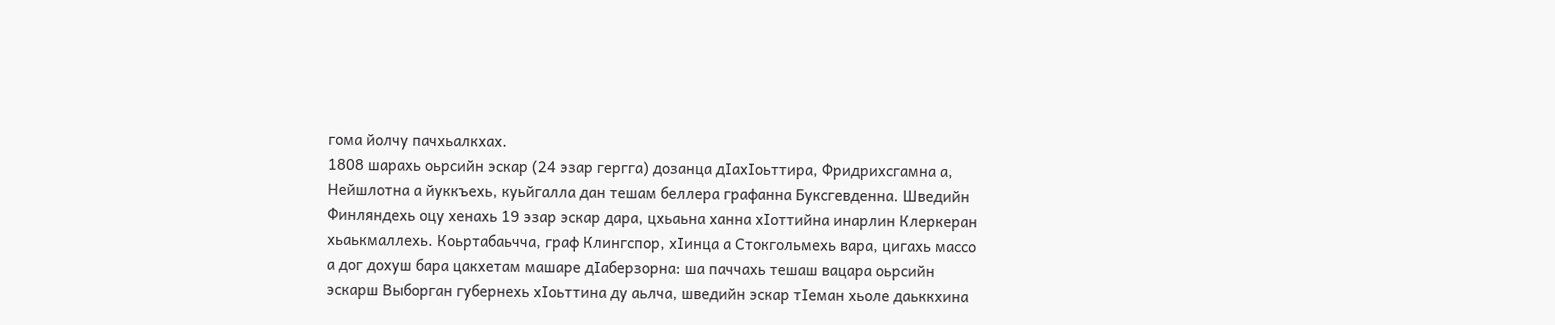гома йолчу пачхьалкхах.
1808 шарахь оьрсийн эскар (24 эзар гергга) дозанца дӀахӀоьттира, Фридрихсгамна а, Нейшлотна а йуккъехь, куьйгалла дан тешам беллера графанна Буксгевденна. Шведийн Финляндехь оцу хенахь 19 эзар эскар дара, цхьаьна ханна хӀоттийна инарлин Клеркеран хьаькмаллехь. Коьртабаьчча, граф Клингспор, хӀинца а Стокгольмехь вара, цигахь массо а дог дохуш бара цакхетам машаре дӀаберзорна: ша паччахь тешаш вацара оьрсийн эскарш Выборган губернехь хӀоьттина ду аьлча, шведийн эскар тӀеман хьоле даьккхина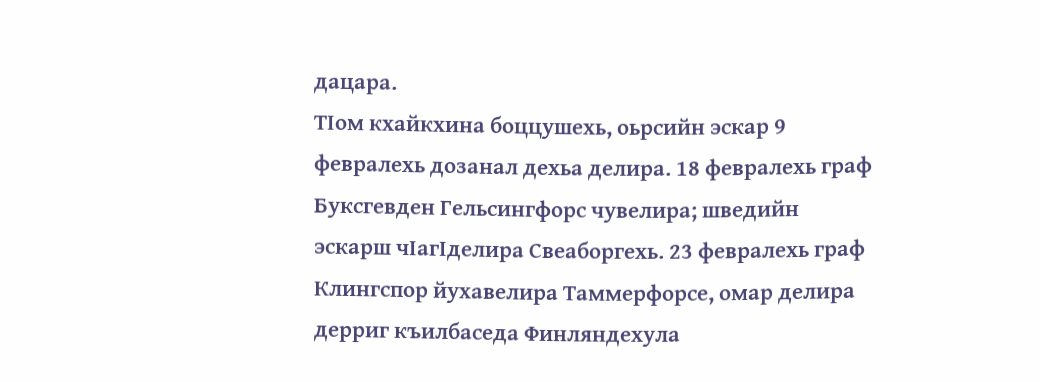дацара.
ТӀом кхайкхина боццушехь, оьрсийн эскар 9 февралехь дозанал дехьа делира. 18 февралехь граф Буксгевден Гельсингфорс чувелира; шведийн эскарш чӀагӀделира Свеаборгехь. 23 февралехь граф Клингспор йухавелира Таммерфорсе, омар делира дерриг къилбаседа Финляндехула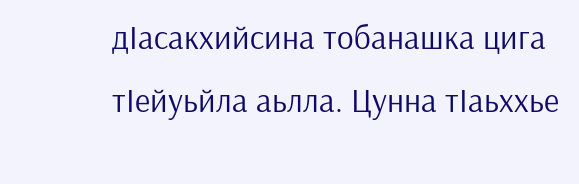дӀасакхийсина тобанашка цига тӀейуьйла аьлла. Цунна тӀаьххье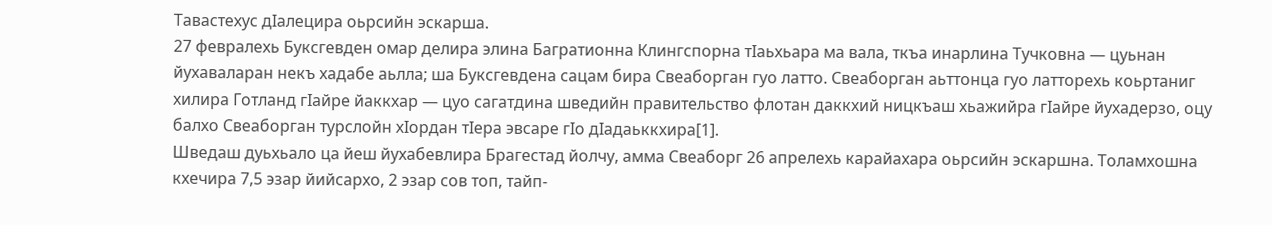Тавастехус дӀалецира оьрсийн эскарша.
27 февралехь Буксгевден омар делира элина Багратионна Клингспорна тӀаьхьара ма вала, ткъа инарлина Тучковна — цуьнан йухаваларан некъ хадабе аьлла; ша Буксгевдена сацам бира Свеаборган гуо латто. Свеаборган аьттонца гуо латторехь коьртаниг хилира Готланд гӀайре йаккхар — цуо сагатдина шведийн правительство флотан даккхий ницкъаш хьажийра гӀайре йухадерзо, оцу балхо Свеаборган турслойн хӀордан тӀера эвсаре гӀо дӀадаьккхира[1].
Шведаш дуьхьало ца йеш йухабевлира Брагестад йолчу, амма Свеаборг 26 апрелехь карайахара оьрсийн эскаршна. Толамхошна кхечира 7,5 эзар йийсархо, 2 эзар сов топ, тайп-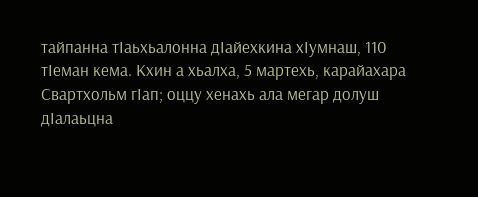тайпанна тӀаьхьалонна дӀайехкина хӀумнаш, 110 тӀеман кема. Кхин а хьалха, 5 мартехь, карайахара Свартхольм гӀап; оццу хенахь ала мегар долуш дӀалаьцна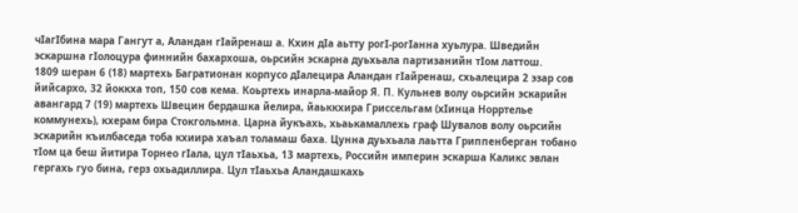чӀагӀбина мара Гангут а, Аландан гӀайренаш а. Кхин дӀа аьтту рогӀ-рогӀанна хуьлура. Шведийн эскаршна гӀолоцура финнийн бахархоша, оьрсийн эскарна дуьхьала партизанийн тӀом латтош.
1809 шеран 6 (18) мартехь Багратионан корпусо дӀалецира Аландан гӀайренаш, схьалецира 2 эзар сов йийсархо, 32 йоккха топ, 150 сов кема. Коьртехь инарла-майор Я. П. Кульнев волу оьрсийн эскарийн авангард 7 (19) мартехь Швецин бердашка йелира, йаьккхира Гриссельгам (хӀинца Норртелье коммунехь), кхерам бира Стокгольмна. Царна йукъахь, хьаькамаллехь граф Шувалов волу оьрсийн эскарийн къилбаседа тоба кхиира хаъал толамаш баха. Цунна дуьхьала лаьтта Гриппенберган тобано тӀом ца беш йитира Торнео гӀала, цул тӀаьхьа, 13 мартехь, Российн империн эскарша Каликс эвлан гергахь гуо бина, герз охьадиллира. Цул тӀаьхьа Аландашкахь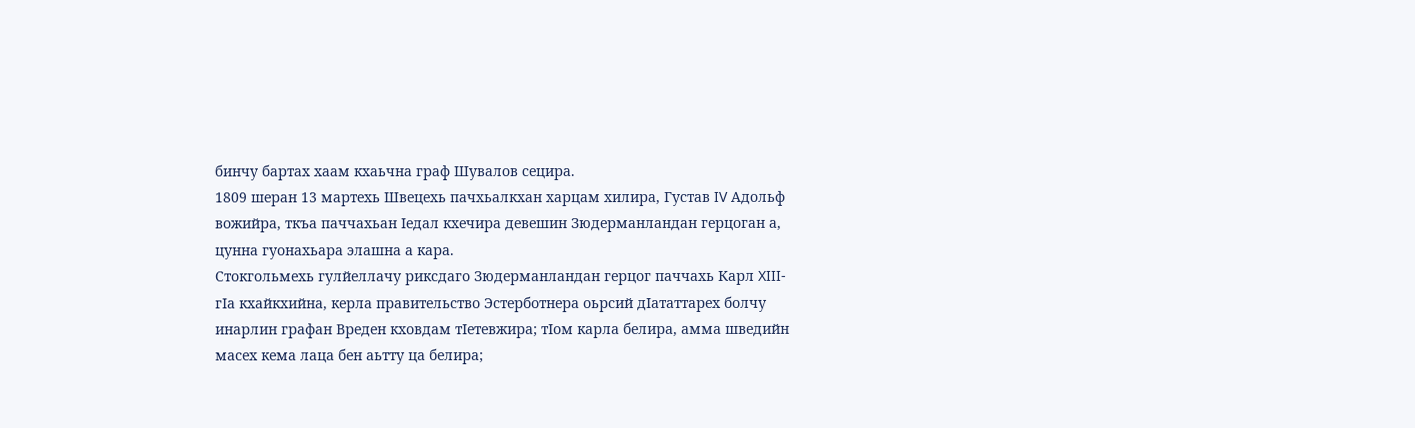бинчу бартах хаам кхаьчна граф Шувалов сецира.
1809 шеран 13 мартехь Швецехь пачхьалкхан харцам хилира, Густав IV Адольф вожийра, ткъа паччахьан Ӏедал кхечира девешин Зюдерманландан герцоган а, цунна гуонахьара элашна а кара.
Стокгольмехь гулйеллачу риксдаго Зюдерманландан герцог паччахь Карл XIII-гӀа кхайкхийна, керла правительство Эстерботнера оьрсий дӀататтарех болчу инарлин графан Вреден кховдам тӀетевжира; тӀом карла белира, амма шведийн масех кема лаца бен аьтту ца белира;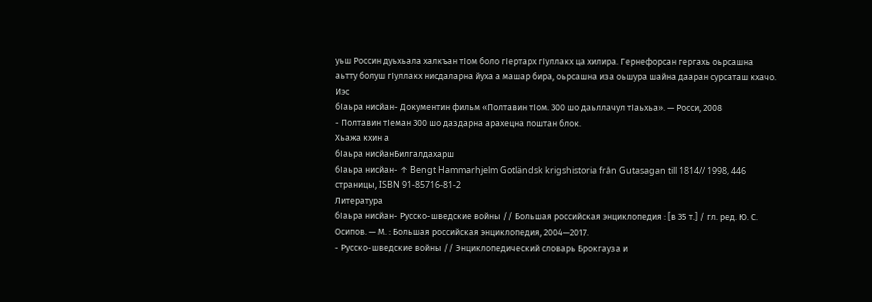уьш Россин дуьхьала халкъан тӀом боло гӀертарх гӀуллакх ца хилира. Гернефорсан гергахь оьрсашна аьтту болуш гӀуллакх нисдаларна йуха а машар бира, оьрсашна иза оьшура шайна дааран сурсаташ кхачо.
Иэс
бӀаьра нисйан- Документин фильм «Полтавин тӀом. 300 шо даьллачул тӀаьхьа». — Росси, 2008
- Полтавин тӀеман 300 шо даздарна арахецна поштан блок.
Хьажа кхин а
бӀаьра нисйанБилгалдахарш
бӀаьра нисйан- ↑ Bengt Hammarhjelm Gotländsk krigshistoria från Gutasagan till 1814// 1998, 446 страницы, ISBN 91-85716-81-2
Литература
бӀаьра нисйан- Русско-шведские войны // Большая российская энциклопедия : [в 35 т.] / гл. ред. Ю. С. Осипов. — М. : Большая российская энциклопедия, 2004—2017.
- Русско-шведские войны // Энциклопедический словарь Брокгауза и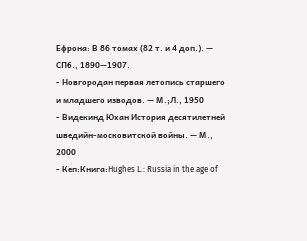Ефрона: В 86 томах (82 т. и 4 доп.). — СПб., 1890—1907.
- Новгородан первая летопись старшего и младшего изводов. — М.;Л., 1950
- Видекинд Юхан История десятилетней шведийн-московитской войны. — М., 2000
- Кеп:Книга:Hughes L.: Russia in the age of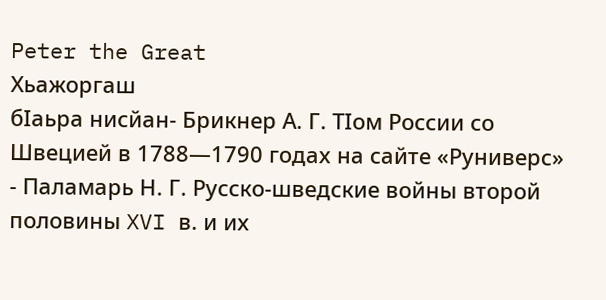Peter the Great
Хьажоргаш
бӀаьра нисйан- Брикнер А. Г. ТӀом России со Швецией в 1788—1790 годах на сайте «Руниверс»
- Паламарь Н. Г. Русско-шведские войны второй половины XVI в. и их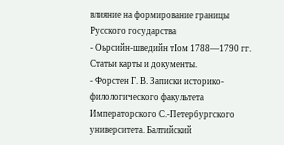влияние на формирование границы Русского государства
- Оьрсийн-шведийн тӀом 1788—1790 гг. Статьи карты и документы.
- Форстен Г. В. Записки историко-филологического факультета Императорского С.-Петербургского университета. Балтийский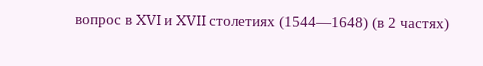вопрос в XVI и XVII столетиях (1544—1648) (в 2 частях)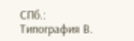СПб.: Типография В.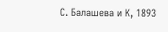С. Балашева и К, 1893